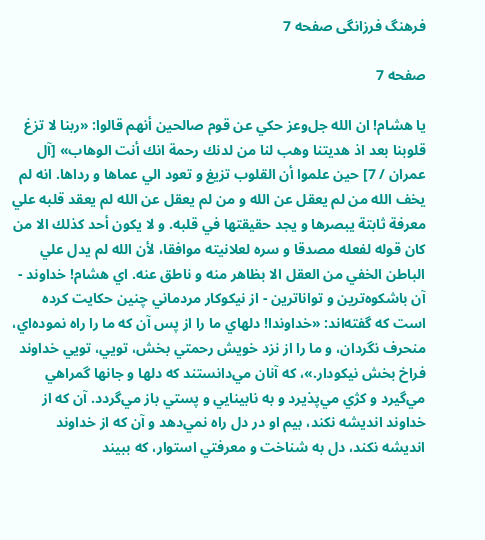فرهنگ فرزانگی صفحه 7

صفحه 7

يا هشام! ان الله جل‌وعز حكي عن قوم صالحين أنهم قالوا: «ربنا لا تزغ قلوبنا بعد اذ هديتنا وهب لنا من لدنك رحمة انك أنت الوهاب» [آل عمران / 7] حين علموا أن القلوب تزيغ و تعود الي عماها و رداها. انه لم يخف الله من لم يعقل عن الله و من لم يعقل عن الله لم يعقد قلبه علي معرفة ثابتة يبصرها و يجد حقيقتها في قلبه. و لا يكون أحد كذلك الا من كان قوله لفعله مصدقا و سره لعلانيته موافقا، لأن الله لم يدل علي الباطن الخفي من العقل الا بظاهر منه و ناطق عنه. اي هشام! خداوند - آن باشكوه‌ترين و تواناترين - از نيكوكار مردماني چنين حكايت كرده است كه گفته‌اند: «خداوندا! دلهاي ما را از پس آن كه ما را راه نموده‌اي، منحرف نگردان، و ما را از نزد خويش رحمتي بخش، تويي، تويي خداوند فراخ بخش نيكودار.»، كه آنان مي‌دانستند كه دلها و جانها گمراهي مي‌گيرد و كژي مي‌پذيرد و به نابينايي و پستي باز مي‌گردد. آن كه از خداوند انديشه نكند، بيم او در دل راه نمي‌دهد و آن كه از خداوند انديشه نكند، دل به شناخت و معرفتي استوار، كه ببيند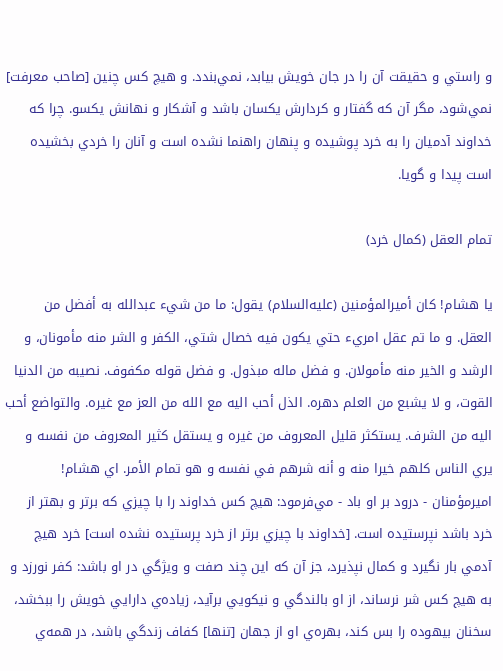و راستي و حقيقت آن را در جان خويش بيابد، نمي‌بندد. و هيچ كس چنين [صاحب معرفت] نمي‌شود، مگر آن كه گفتار و كردارش يكسان باشد و آشكار و نهانش يكسو. چرا كه خداوند آدميان را به خرد پوشيده و پنهان راهنما نشده است و آنان را خردي بخشيده است پيدا و گويا.

تمام العقل (كمال خرد)

يا هشام! كان أميرالمؤمنين (عليه‌السلام) يقول: ما من شي‌ء عبدالله به أفضل من العقل. و ما تم عقل امري‌ء حتي يكون فيه خصال شتي، الكفر و الشر منه مأمونان، و الرشد و الخير منه مأمولان. و فضل ماله مبذول. و فضل قوله مكفوف. نصيبه من الدنيا القوت، و لا يشبع من العلم دهره. الذل أحب اليه مع الله من العز مع غيره. والتواضع أحب اليه من الشرف. يستكثر قليل المعروف من غيره و يستقل كثير المعروف من نفسه و يري الناس كلهم خيرا منه و أنه شرهم في نفسه و هو تمام الأمر. اي هشام! اميرمؤمنان - درود بر او باد - مي‌فرمود: هيچ كس خداوند را با چيزي كه برتر و بهتر از خرد باشد نپرستيده است. [خداوند با چيزي برتر از خرد پرستيده نشده است] خرد هيچ آدمي بار نگيرد و كمال نپذيرد، جز آن كه اين چند صفت و ويژگي در او باشد: كفر نورزد و به هيچ كس شر نرساند، از او بالندگي و نيكويي برآيد، زياده‌ي دارايي خويش را ببخشد، سخنان بيهوده را بس كند، بهره‌ي او از جهان [تنها] كفاف زندگي باشد، در همه‌ي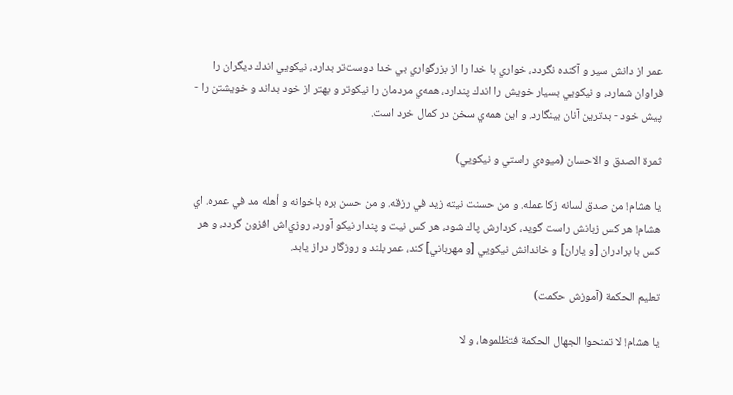عمر از دانش سير و آكنده نگردد، خواري با خدا را از بزرگواري بي خدا دوست‌تر بدارد، نيكويي اندك ديگران را فراوان شمارد، و نيكويي بسيار خويش را اندك پندارد، همه‌ي مردمان را نيكوتر و بهتر از خود بداند و خويشتن را - پيش خود - بدترين آنان بينگارد. و اين همه‌ي سخن در كمال خرد است.

ثمرة الصدق و الاحسان (ميوه‌ي راستي و نيكويي)

يا هشام! من صدق لسانه زكا عمله. و من حسنت نيته زيد في رزقه. و من حسن بره باخوانه و أهله مد في عمره. اي هشام! هر كس زبانش راست گويد، كردارش پاك شود، هر كس نيت و پندار نيكو آورد، روزي‌اش افزون گردد، و هر كس با برادران [و ياران] و خاندانش نيكويي [و مهرباني] كند، عمر بلند و روزگار دراز يابد.

تعليم الحكمة (آموزش حكمت)

يا هشام! لا تمنحوا الجهال الحكمة فتظلموها، و لا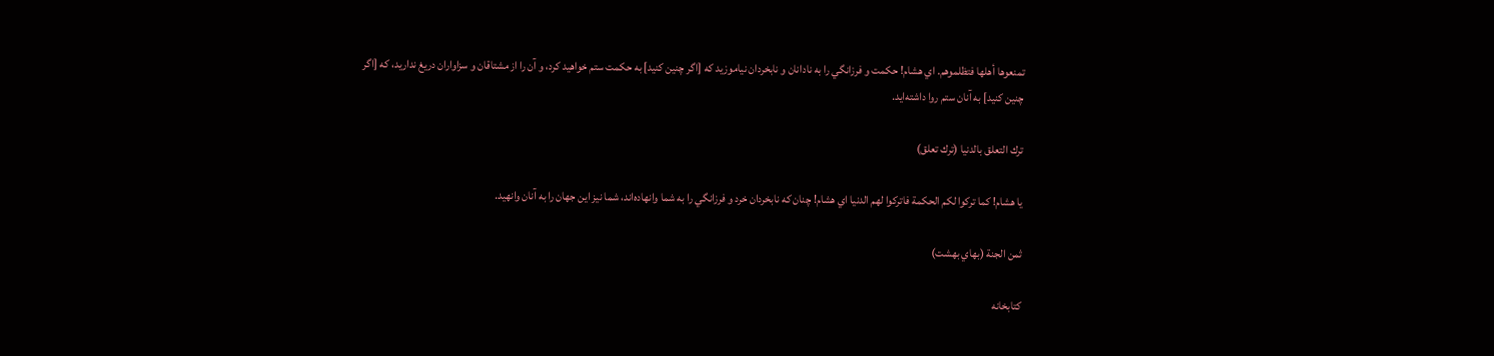تمنعوها أهلها فتظلموهم. اي هشام! حكمت و فرزانگي را به نادانان و نابخردان نياموزيد كه [اگر چنين كنيد] به حكمت ستم خواهيد كرد، و آن را از مشتاقان و سزاواران دريغ نداريد، كه [اگر چنين كنيد] به آنان ستم روا داشته‌ايد.

ترك التعلق بالدنيا (ترك تعلق)

يا هشام! كما تركوا لكم الحكمة فاتركوا لهم الدنيا اي هشام! چنان كه نابخردان خرد و فرزانگي را به شما وانهاده‌اند، شما نيز اين جهان را به آنان وانهيد.

ثمن الجنة (بهاي بهشت)

کتابخانه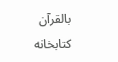بالقرآن کتابخانه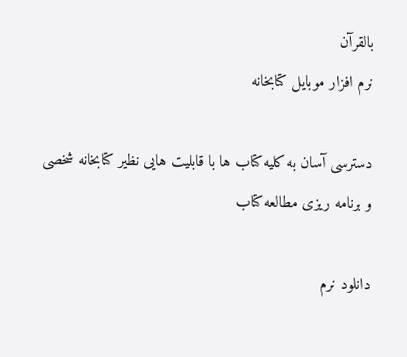بالقرآن
نرم افزار موبایل کتابخانه

دسترسی آسان به کلیه کتاب ها با قابلیت هایی نظیر کتابخانه شخصی و برنامه ریزی مطالعه کتاب

دانلود نرم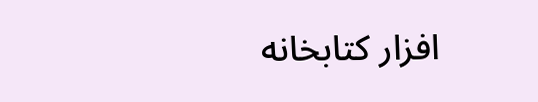افزار کتابخانه